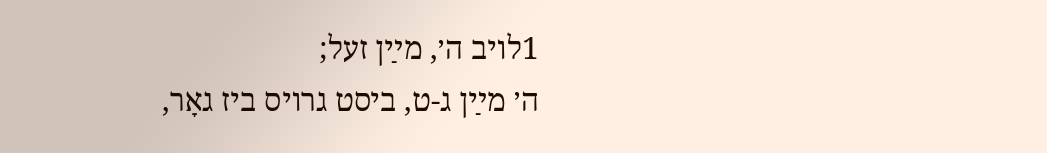1לױב ה׳, מײַן זעל;
ה׳ מײַן ג-ט, ביסט גרױס ביז גאָר,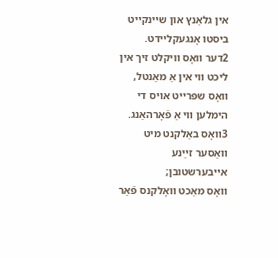אין גלאַנץ און שײנקײט ביסטו אָנגעקלײדט.
2דער װאָס װיקלט זיך אין ליכט װי אין אַ מאַנטל,
װאָס שפּרײט אױס די הימלען װי אַ פֿאָרהאַנג.
3װאָס באַלקנט מיט װאַסער זײַנע אײבערשטובן;
װאָס מאַכט װאָלקנס פֿאַר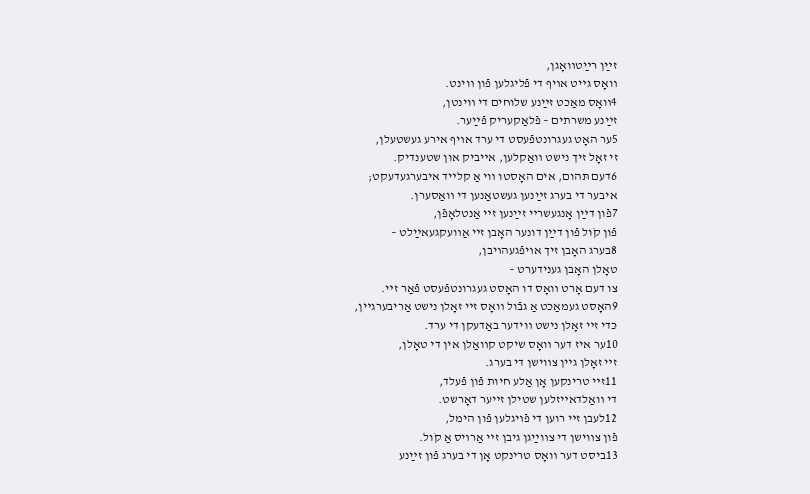זײַן רײַטװאָגן,
װאָס גײט אױף די פֿליגלען פֿון װינט.
4װאָס מאַכט זײַנע שלוחים די װינטן,
זײַנע משרתים – פֿלאַקעריק פֿײַער.
5ער האָט געגרונטפֿעסט די ערד אױף אירע געשטעלן,
זי זאָל זיך נישט װאַקלען, אײביק און שטענדיק.
6דעם תּהום, אים האָסטו װי אַ קלײד איבערגעדעקט;
איבער די בערג זײַנען געשטאַנען די װאַסערן.
7פֿון דײַן אָנגעשרײ זײַנען זײ אַנטלאָפֿן,
פֿון קֹול פֿון דײַן דונער האָבן זײ אַװעקגעאײַלט –
8בערג האָבן זיך אױפֿגעהױבן,
טאָלן האָבן גענידערט –
צו דעם אָרט װאָס דו האָסט געגרונטפֿעסט פֿאַר זײ.
9האָסט געמאַכט אַ גבֿול װאָס זײ זאָלן נישט אַריבערגײן,
כּדי זײ זאָלן נישט װידער באַדעקן די ערד.
10ער איז דער װאָס שיקט קװאַלן אין די טאָלן,
זײ זאָלן גײן צװישן די בערג.
11זײ טרינקען אָן אַלע חיות פֿון פֿעלד,
די װאַלדאײזלען שטילן זײער דאָרשט.
12לעבן זײ רוען די פֿױגלען פֿון הימל,
פֿון צװישן די צװײַגן גיבן זײ אַרױס אַ קֹול.
13ביסט דער װאָס טרינקט אָן די בערג פֿון זײַנע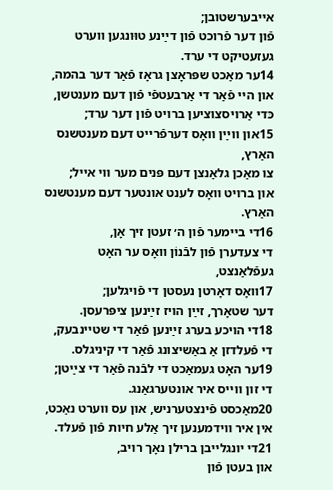אײבערשטובן;
פֿון דער פֿרוכט פֿון דײַנע טוּונגען װערט געזעטיקט די ערד.
14ער מאַכט שפּראָצן גראָז פֿאַר דער בהמה,
און הײ פֿאַר די אַרבעטפֿי פֿון דעם מענטשן,
כּדי אַרױסצוציען ברױט פֿון דער ערד;
15און װײַן װאָס דערפֿרײט דעם מענטשנס האַרץ,
צו מאַכן גלאַנצן דעם פּנים מער װי אײל;
און ברױט װאָס לענט אונטער דעם מענטשנס האַרץ.
16די בײמער פֿון ה׳ זעטן זיך אָן,
די צעדערן פֿון לבֿנוֹן װאָס ער האָט געפֿלאַנצט,
17װאָס דאָרטן נעסטן די פֿױגלען;
דער שטאָרך, זײַן הױז זײַנען ציפּרעסן.
18די הױכע בערג זײַנען פֿאַר די שטײנבעק,
די פֿעלדזן אַ באַשיצונג פֿאַר די קיניגלס.
19ער האָט געמאַכט די לבֿנה פֿאַר די צײַטן;
די זון װײס איר אונטערגאַנג.
20מאַכסט פֿינצטערניש, און עס װערט נאַכט,
אין איר װידמענען זיך אַלע חיות פֿון פֿעלד.
21די יונגלײבן ברילן נאָך רױב,
און בעטן פֿון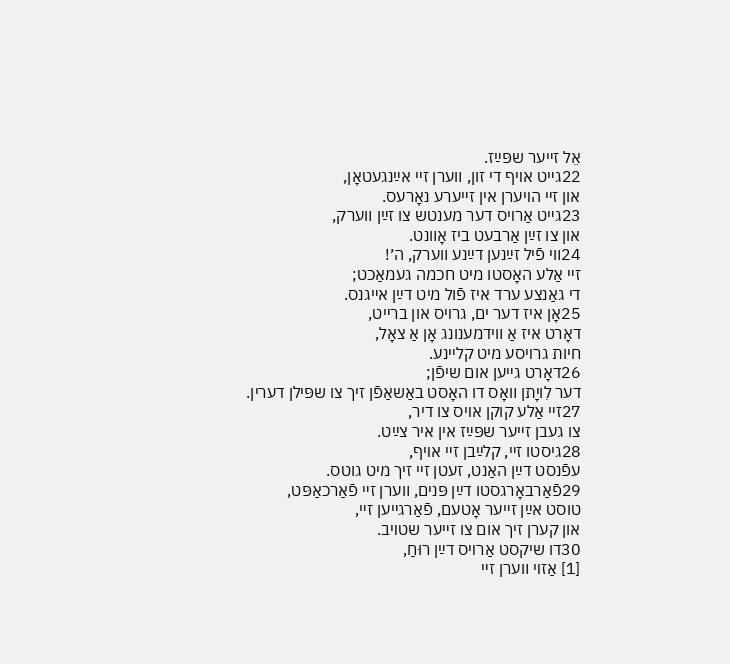אֵל זײער שפּײַז.
22גײט אױף די זון, װערן זײ אײַנגעטאָן,
און זײ הױערן אין זײערע נאָרעס.
23גײט אַרױס דער מענטש צו זײַן װערק,
און צו זײַן אַרבעט ביז אָװנט.
24װי פֿיל זײַנען דײַנע װערק, ה׳!
זײ אַלע האָסטו מיט חכמה געמאַכט;
די גאַנצע ערד איז פֿול מיט דײַן אײגנס.
25אָן איז דער ים, גרױס און ברײט,
דאָרט איז אַ װידמענונג אָן אַ צאָל,
חיות גרױסע מיט קלײנע.
26דאָרט גײען אום שיפֿן;
דער לִויָתן װאָס דו האָסט באַשאַפֿן זיך צו שפּילן דערין.
27זײ אַלע קוקן אױס צו דיר,
צו געבן זײער שפּײַז אין איר צײַט.
28גיסטו זײ, קלײַבן זײ אױף,
עפֿנסט דײַן האַנט, זעטן זײ זיך מיט גוטס.
29פֿאַרבאָרגסטו דײַן פּנים, װערן זײ פֿאַרכאַפּט,
טוסט אײַן זײער אָטעם, פֿאַרגײען זײ,
און קערן זיך אום צו זײער שטױב.
30דו שיקסט אַרױס דײַן רוּחַ,
[1] אַזױ װערן זײ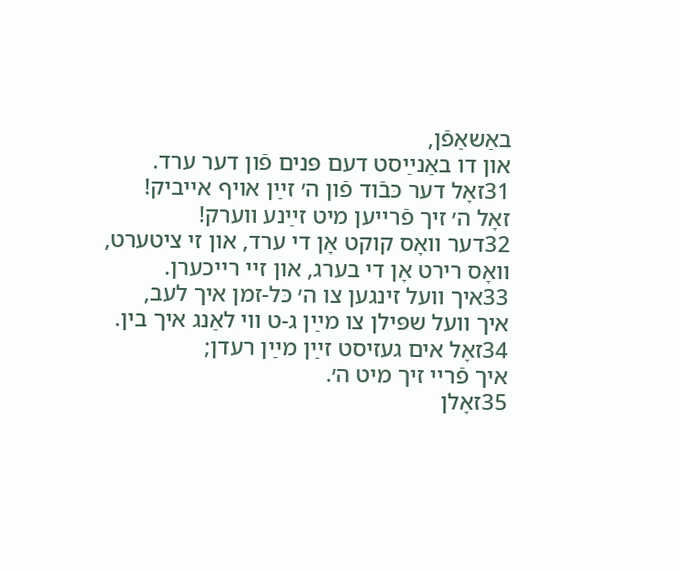באַשאַפֿן,
און דו באַנײַסט דעם פּנים פֿון דער ערד.
31זאָל דער כּבֿוד פֿון ה׳ זײַן אױף אײביק!
זאָל ה׳ זיך פֿרײען מיט זײַנע װערק!
32דער װאָס קוקט אָן די ערד, און זי ציטערט,
װאָס רירט אָן די בערג, און זײ רײכערן.
33איך װעל זינגען צו ה׳ כּל-זמן איך לעב,
איך װעל שפּילן צו מײַן ג-ט װי לאַנג איך בין.
34זאָל אים געזיסט זײַן מײַן רעדן;
איך פֿרײ זיך מיט ה׳.
35זאָלן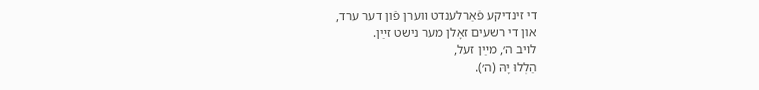די זינדיקע פֿאַרלענדט װערן פֿון דער ערד,
און די רשעים זאָלן מער נישט זײַן.
לױב ה׳, מײַן זעל,
הַלְלוּ יָהּ (ה׳).